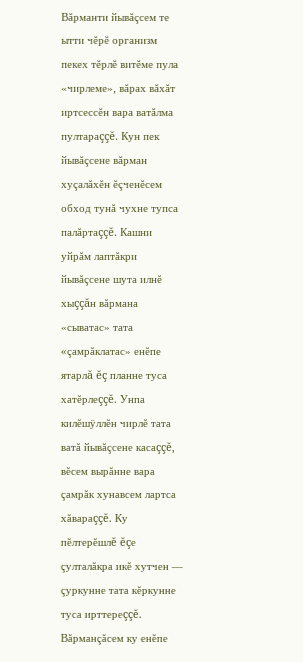Вăрманти йывăçсем те ытти чĕрĕ организм пекех тĕрлĕ витĕме пула «чирлеме», вăрах вăхăт иртсессĕн вара ватăлма пултараççĕ. Кун пек йывăçсене вăрман хуçалăхĕн ĕçченĕсем обход тунă чухне тупса палăртаççĕ. Кашни уйрăм лаптăкри йывăçсене шута илнĕ хыççăн вăрмана «сыватас» тата «çамрăклатас» енĕпе ятарлă ĕç планне туса хатĕрлеççĕ. Унпа килĕшÿллĕн чирлĕ тата ватă йывăçсене касаççĕ, вĕсем вырăнне вара çамрăк хунавсем лартса хăвараççĕ. Ку пĕлтерĕшлĕ ĕçе çулталăкра икĕ хутчен — çуркунне тата кĕркунне туса ирттереççĕ.
Вăрманçăсем ку енĕпе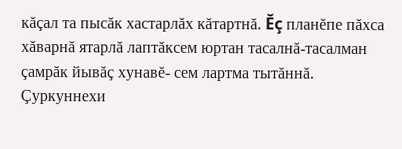кăçал та пысăк хастарлăх кăтартнă. Ĕç планĕпе пăхса хăварнă ятарлă лаптăксем юртан тасалнă-тасалман çамрăк йывăç хунавĕ- сем лартма тытăннă. Çуркуннехи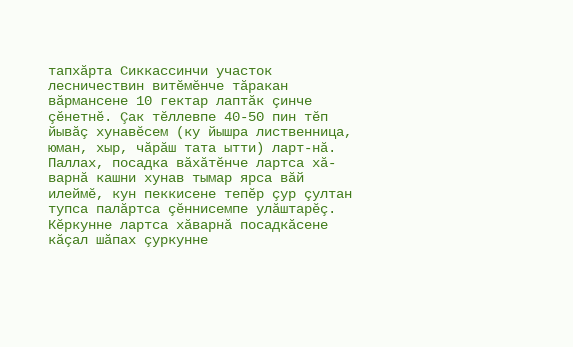тапхăрта Сиккассинчи участок лесничествин витĕмĕнче тăракан вăрмансене 10 гектар лаптăк çинче çĕнетнĕ. Çак тĕллевпе 40-50 пин тĕп йывăç хунавĕсем (ку йышра лиственница, юман, хыр, чăрăш тата ытти) ларт-нă. Паллах, посадка вăхăтĕнче лартса хă-
варнă кашни хунав тымар ярса вăй илеймĕ, кун пеккисене тепĕр çур çултан тупса палăртса çĕннисемпе улăштарĕç. Кĕркунне лартса хăварнă посадкăсене кăçал шăпах çуркунне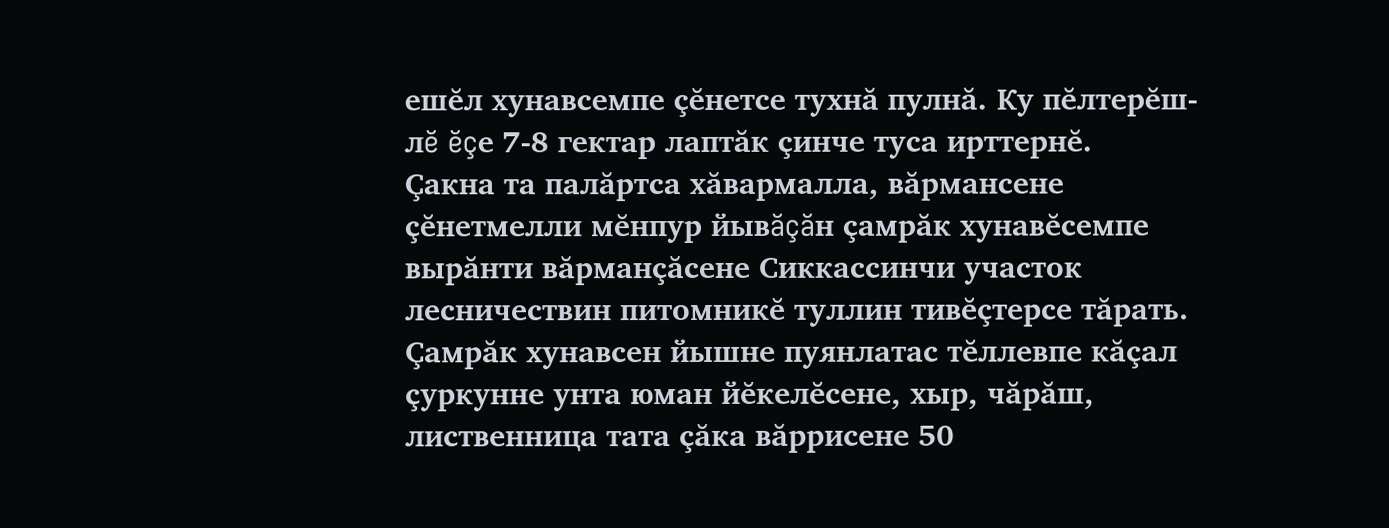ешĕл хунавсемпе çĕнетсе тухнă пулнă. Ку пĕлтерĕш- лĕ ĕçе 7-8 гектар лаптăк çинче туса ирттернĕ.
Çакна та палăртса хăвармалла, вăрмансене çĕнетмелли мĕнпур йывăçăн çамрăк хунавĕсемпе вырăнти вăрманçăсене Сиккассинчи участок лесничествин питомникĕ туллин тивĕçтерсе тăрать. Çамрăк хунавсен йышне пуянлатас тĕллевпе кăçал çуркунне унта юман йĕкелĕсене, хыр, чăрăш, лиственница тата çăка вăррисене 50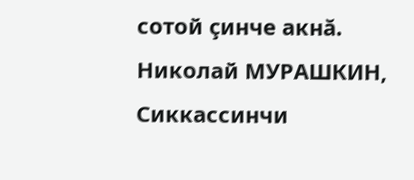сотой çинче акнă.
Николай МУРАШКИН,
Сиккассинчи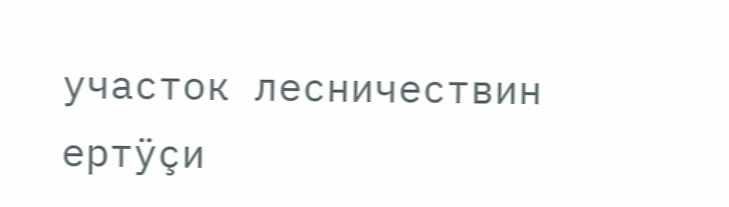участок лесничествин
ертÿçи